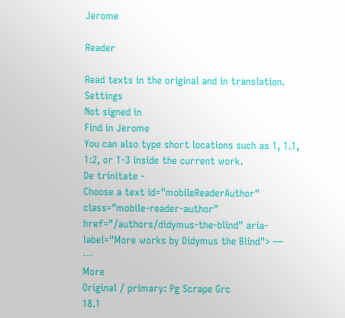Jerome

Reader

Read texts in the original and in translation.
Settings
Not signed in
Find in Jerome
You can also type short locations such as 1, 1.1, 1:2, or 1-3 inside the current work.
De trinitate -
Choose a text id="mobileReaderAuthor" class="mobile-reader-author" href="/authors/didymus-the-blind" aria-label="More works by Didymus the Blind"> —
⋯
More
Original / primary: Pg Scrape Grc
18.1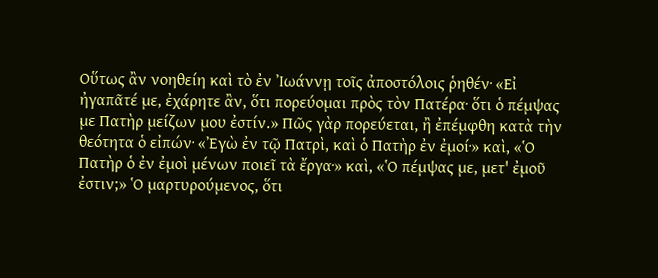Οὕτως ἂν νοηθείη καὶ τὸ ἐν Ἰωάννῃ τοῖς ἀποστόλοις ῥηθέν· «Εἰ ἠγαπᾶτέ με, ἐχάρητε ἂν, ὅτι πορεύομαι πρὸς τὸν Πατέρα· ὅτι ὁ πέμψας με Πατὴρ μείζων μου ἐστίν.» Πῶς γὰρ πορεύεται, ἢ ἐπέμφθη κατὰ τὴν θεότητα ὁ εἰπών· «Ἐγὼ ἐν τῷ Πατρὶ, καὶ ὁ Πατὴρ ἐν ἐμοί·» καὶ, «Ὁ Πατὴρ ὁ ἐν ἐμοὶ μένων ποιεῖ τὰ ἔργα·» καὶ, «Ὁ πέμψας με, μετ' ἐμοῦ ἐστιν;» Ὁ μαρτυρούμενος, ὅτι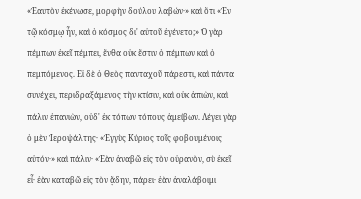«Ἑαυτὸν ἐκένωσε, μορφὴν δούλου λαβών·» καὶ ὅτι «Ἐν τῷ κόσμῳ ἦν, καὶ ὁ κόσμος δι' αὐτοῦ ἐγένετο;» Ὁ γὰρ πέμπων ἐκεῖ πέμπει, ἔνθα οὐκ ἔστιν ὁ πέμπων καὶ ὁ πεμπόμενος. Εἰ δὲ ὁ Θεὸς πανταχοῦ πάρεστι, καὶ πάντα συνέχει, περιδραξάμενος τὴν κτίσιν, καὶ οὐκ ἀπιὼν, καὶ πάλιν ἐπανιὼν, οὐδ' ἐκ τόπων τόπους ἀμείβων. Λέγει γὰρ ὁ μὲν Ἱεροψάλτης· «Ἐγγὺς Κύριος τοῖς φοβουμένοις αὐτόν·» καὶ πάλιν· «Ἐὰν ἀναβῶ εἰς τὸν οὐρανὸν, σὺ ἐκεῖ εἶ· ἐὰν καταβῶ εἰς τὸν ᾅδην, πάρει· ἐὰν ἀναλάβοιμι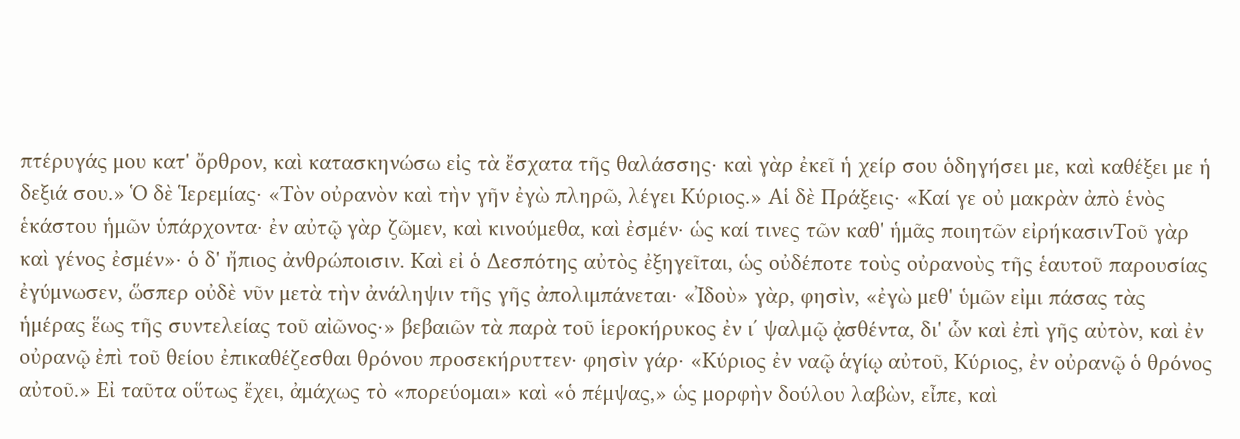πτέρυγάς μου κατ' ὄρθρον, καὶ κατασκηνώσω εἰς τὰ ἔσχατα τῆς θαλάσσης· καὶ γὰρ ἐκεῖ ἡ χείρ σου ὁδηγήσει με, καὶ καθέξει με ἡ δεξιά σου.» Ὁ δὲ Ἱερεμίας· «Τὸν οὐρανὸν καὶ τὴν γῆν ἐγὼ πληρῶ, λέγει Κύριος.» Αἱ δὲ Πράξεις· «Καί γε οὐ μακρὰν ἀπὸ ἑνὸς ἑκάστου ἡμῶν ὑπάρχοντα· ἐν αὐτῷ γὰρ ζῶμεν, καὶ κινούμεθα, καὶ ἐσμέν· ὡς καί τινες τῶν καθ' ἡμᾶς ποιητῶν εἰρήκασινΤοῦ γὰρ καὶ γένος ἐσμέν»· ὁ δ' ἤπιος ἀνθρώποισιν. Καὶ εἰ ὁ Δεσπότης αὐτὸς ἐξηγεῖται, ὡς οὐδέποτε τοὺς οὐρανοὺς τῆς ἑαυτοῦ παρουσίας ἐγύμνωσεν, ὥσπερ οὐδὲ νῦν μετὰ τὴν ἀνάληψιν τῆς γῆς ἀπολιμπάνεται· «Ἰδοὺ» γὰρ, φησὶν, «ἐγὼ μεθ' ὑμῶν εἰμι πάσας τὰς ἡμέρας ἕως τῆς συντελείας τοῦ αἰῶνος·» βεβαιῶν τὰ παρὰ τοῦ ἱεροκήρυκος ἐν ιʹ ψαλμῷ ᾀσθέντα, δι' ὧν καὶ ἐπὶ γῆς αὐτὸν, καὶ ἐν οὐρανῷ ἐπὶ τοῦ θείου ἐπικαθέζεσθαι θρόνου προσεκήρυττεν· φησὶν γάρ· «Κύριος ἐν ναῷ ἁγίῳ αὐτοῦ, Κύριος, ἐν οὐρανῷ ὁ θρόνος αὐτοῦ.» Εἰ ταῦτα οὕτως ἔχει, ἀμάχως τὸ «πορεύομαι» καὶ «ὁ πέμψας,» ὡς μορφὴν δούλου λαβὼν, εἶπε, καὶ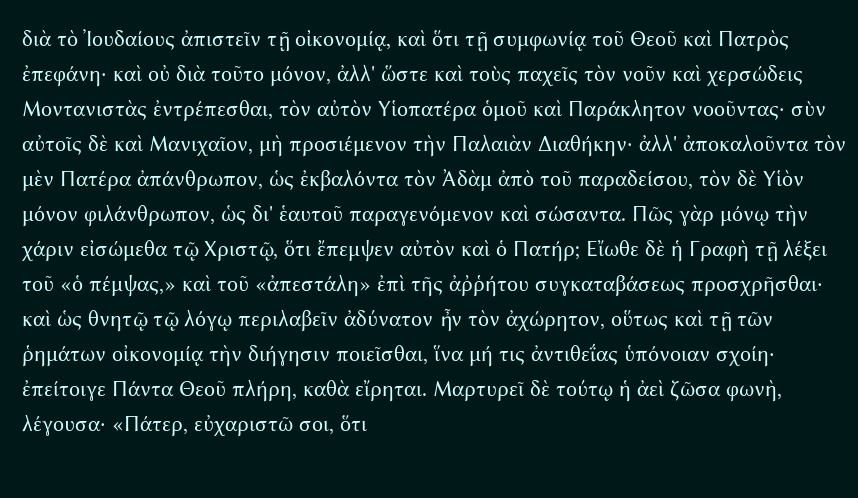διὰ τὸ Ἰουδαίους ἀπιστεῖν τῇ οἰκονομίᾳ, καὶ ὅτι τῇ συμφωνίᾳ τοῦ Θεοῦ καὶ Πατρὸς ἐπεφάνη· καὶ οὐ διὰ τοῦτο μόνον, ἀλλ' ὥστε καὶ τοὺς παχεῖς τὸν νοῦν καὶ χερσώδεις Μοντανιστὰς ἐντρέπεσθαι, τὸν αὐτὸν Υἱοπατέρα ὁμοῦ καὶ Παράκλητον νοοῦντας· σὺν αὐτοῖς δὲ καὶ Μανιχαῖον, μὴ προσιέμενον τὴν Παλαιὰν Διαθήκην· ἀλλ' ἀποκαλοῦντα τὸν μὲν Πατέρα ἀπάνθρωπον, ὡς ἐκβαλόντα τὸν Ἀδὰμ ἀπὸ τοῦ παραδείσου, τὸν δὲ Υἱὸν μόνον φιλάνθρωπον, ὡς δι' ἑαυτοῦ παραγενόμενον καὶ σώσαντα. Πῶς γὰρ μόνῳ τὴν χάριν εἰσώμεθα τῷ Χριστῷ, ὅτι ἔπεμψεν αὐτὸν καὶ ὁ Πατήρ; Εἴωθε δὲ ἡ Γραφὴ τῇ λέξει τοῦ «ὁ πέμψας,» καὶ τοῦ «ἀπεστάλη» ἐπὶ τῆς ἀῤῥήτου συγκαταβάσεως προσχρῆσθαι· καὶ ὡς θνητῷ τῷ λόγῳ περιλαβεῖν ἀδύνατον ἦν τὸν ἀχώρητον, οὕτως καὶ τῇ τῶν ῥημάτων οἰκονομίᾳ τὴν διήγησιν ποιεῖσθαι, ἵνα μή τις ἀντιθεΐας ὑπόνοιαν σχοίη· ἐπείτοιγε Πάντα Θεοῦ πλήρη, καθὰ εἴρηται. Μαρτυρεῖ δὲ τούτῳ ἡ ἀεὶ ζῶσα φωνὴ, λέγουσα· «Πάτερ, εὐχαριστῶ σοι, ὅτι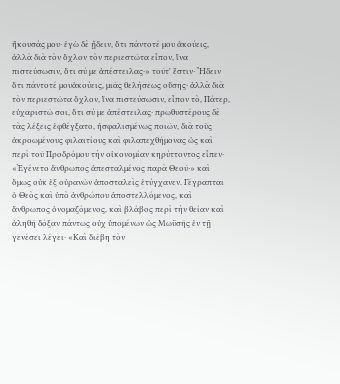ἤκουσάς μου· ἐγὼ δὲ ᾔδειν, ὅτι πάντοτέ μου ἀκούεις, ἀλλὰ διὰ τὸν ὄχλον τὸν περιεστῶτα εἶπον, ἵνα πιστεύσωσιν, ὅτι σύ με ἀπέστειλας·» τοῦτ' ἔστιν· Ἤδειν ὅτι πάντοτέ μουἀκούεις, μιᾶς θελήσεως οὔσης· ἀλλὰ διὰ τὸν περιεστῶτα ὄχλον, ἵνα πιστεύσωσιν, εἶπον τὸ, Πάτερ, εὐχαριστῶ σοι, ὅτι σύ με ἀπέστειλας· πρωθυστέρους δὲ τὰς λέξεις ἐφθέγξατο, ἠσφαλισμένως ποιῶν, διὰ τοὺς ἀκροωμένους φιλαιτίους καὶ φιλαπεχθήμονας ὡς καὶ περὶ τοῦ Προδρόμου τὴν οἰκονομίαν κηρύττοντος εἶπεν· «Ἐγένετο ἄνθρωπος ἀπεσταλμένος παρὰ Θεοῦ·» καὶ ὅμως οὐκ ἐξ οὐρανῶν ἀποσταλεὶς ἐτύγχανεν. Γέγραπται ὁ Θεὸς καὶ ὑπὸ ἀνθρώπου ἀποστελλόμενος, καὶ ἄνθρωπος ὀνομαζόμενος, καὶ βλάβος περὶ τὴν θείαν καὶ ἀληθῆ δόξαν πάντως οὐχ ὑπομένων ὡς Μωϋσῆς ἐν τῇ γενέσει λέγει· «Καὶ διέβη τὸν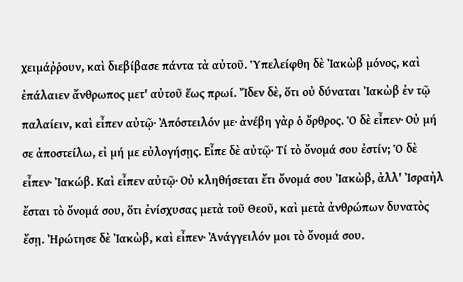χειμάῤῥουν, καὶ διεβίβασε πάντα τὰ αὐτοῦ. Ὑπελείφθη δὲ Ἰακὼβ μόνος, καὶ ἐπάλαιεν ἄνθρωπος μετ' αὐτοῦ ἕως πρωί. Ἴδεν δὲ, ὅτι οὐ δύναται Ἰακὼβ ἐν τῷ παλαίειν, καὶ εἶπεν αὐτῷ· Ἀπόστειλόν με· ἀνέβη γὰρ ὁ ὄρθρος. Ὁ δὲ εἶπεν· Οὐ μή σε ἀποστείλω, εἰ μή με εὐλογήσῃς. Εἶπε δὲ αὐτῷ· Τί τὸ ὄνομά σου ἐστίν; Ὁ δὲ εἶπεν· Ἰακώβ. Καὶ εἶπεν αὐτῷ· Οὐ κληθήσεται ἔτι ὄνομά σου Ἰακὼβ, ἀλλ' Ἰσραὴλ ἔσται τὸ ὄνομά σου, ὅτι ἐνίσχυσας μετὰ τοῦ Θεοῦ, καὶ μετὰ ἀνθρώπων δυνατὸς ἔσῃ. Ἠρώτησε δὲ Ἰακὼβ, καὶ εἶπεν· Ἀνάγγειλόν μοι τὸ ὄνομά σου.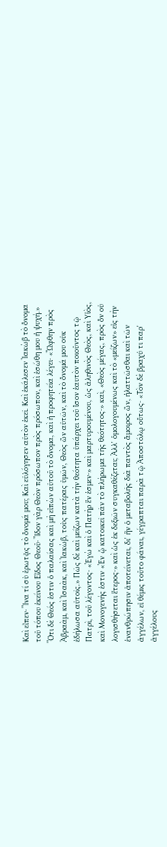Καὶ εἶπεν· Ἵνα τί σὺ ἐρωτᾷς τὸ ὄνομά μου; Καὶ εὐλόγησεν αὐτὸν ἐκεῖ. Καὶ ἐκάλεσεν Ἰακὼβ τὸ ὄνομα τοῦ τόπου ἐκείνου Εἶδος Θεοῦ· Ἴδον γὰρ Θεὸν πρόσωπον πρὸς πρόσωπον, καὶ ἐσώθη μου ἡ ψυχή.» Ὅτι δὲ Θεός ἐστιν ὁ παλαίσας καὶ μὴ εἰπὼν αὐτοῦ τὸ ὄνομα, καὶ ἡ προφητεία λέγει· «Ὤφθην πρὸς Ἀβραὰμ, καὶ Ἰσαὰκ, καὶ Ἰακὼβ, τοὺς πατέρας ὑμῶν, Θεὸς ὢν αὐτῶν, καὶ τὸ ὄνομά μου οὐκ ἐδήλωσα αὐτοῖς.» Πῶς δὲ καὶ μείζων κατὰ τὴν θεότητα ὑπάρχει τοῦ ἴσον ἑαυτὸν ποιοῦντος τῷ Πατρὶ, τοῦ λέγοντος· «Ἐγὼ καὶ ὁ Πατὴρ ἕν ἐσμεν·» καὶ μαρτυρουμένου, ὡς ἀληθινὸς Θεὸς, καὶ Υἱὸς, καὶ Μονογενής ἐστιν «Ἐν ᾧ κατοικεῖ πᾶν τὸ πλήρωμα τῆς θεότητος·» καὶ, «Θεὸς μέγας, πρὸς ὃν οὐ λογισθήσεται ἕτερος·» καὶ ὡς ἐκ δεξιῶν συγκαθέζεται; Ἀλλ' ὁμολογουμένως καὶ τὸ «μείζων» εἰς τὴν ἐνανθρώπησιν ἀποτείνεται, δι' ἢν ὁ μεταβολῆς διὰ παντὸς ἄμοιρος ὢν, ἠλαττῶσθαι καὶ τῶν ἀγγέλων, εἰ θέμις τοῦτο φάναι, γέγραπται παρὰ τῷ Ἀποστόλῳ οὕτως· «Τὸν δὲ βραχύ τι παρ' ἀγγέλους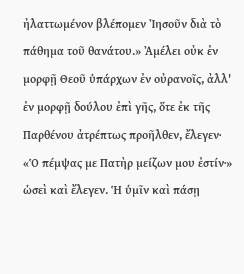ἠλαττωμένον βλέπομεν Ἰησοῦν διὰ τὸ πάθημα τοῦ θανάτου.» Ἀμέλει οὐκ ἐν μορφῇ Θεοῦ ὑπάρχων ἐν οὐρανοῖς, ἀλλ' ἐν μορφῇ δούλου ἐπὶ γῆς, ὅτε ἐκ τῆς Παρθένου ἀτρέπτως προῆλθεν, ἔλεγεν· «Ὁ πέμψας με Πατὴρ μείζων μου ἐστίν·» ὡσεὶ καὶ ἔλεγεν. Ἡ ὑμῖν καὶ πάσῃ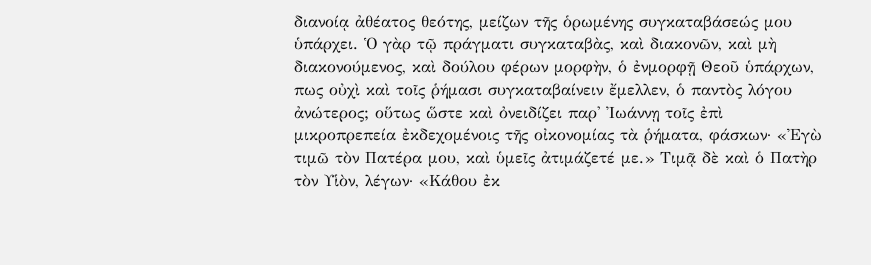διανοίᾳ ἀθέατος θεότης, μείζων τῆς ὁρωμένης συγκαταβάσεώς μου ὑπάρχει. Ὁ γὰρ τῷ πράγματι συγκαταβὰς, καὶ διακονῶν, καὶ μὴ διακονούμενος, καὶ δούλου φέρων μορφὴν, ὁ ἐνμορφῇ Θεοῦ ὑπάρχων, πως οὐχὶ καὶ τοῖς ῥήμασι συγκαταβαίνειν ἔμελλεν, ὁ παντὸς λόγου ἀνώτερος; οὕτως ὥστε καὶ ὀνειδίζει παρ' Ἰωάννῃ τοῖς ἐπὶ μικροπρεπεία ἐκδεχομένοις τῆς οἰκονομίας τὰ ῥήματα, φάσκων· «Ἐγὼ τιμῶ τὸν Πατέρα μου, καὶ ὑμεῖς ἀτιμάζετέ με.» Τιμᾷ δὲ καὶ ὁ Πατὴρ τὸν Υἱὸν, λέγων· «Κάθου ἐκ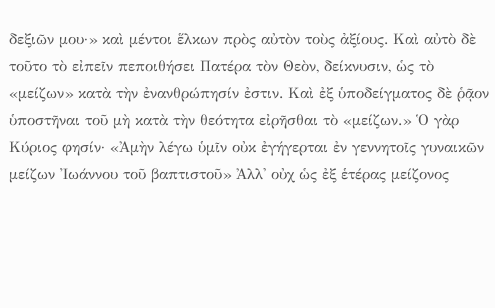δεξιῶν μου·» καὶ μέντοι ἕλκων πρὸς αὐτὸν τοὺς ἀξίους. Καὶ αὐτὸ δὲ τοῦτο τὸ εἰπεῖν πεποιθήσει Πατέρα τὸν Θεὸν, δείκνυσιν, ὡς τὸ «μείζων» κατὰ τὴν ἐνανθρώπησίν ἐστιν. Καὶ ἐξ ὑποδείγματος δὲ ῥᾷον ὑποστῆναι τοῦ μὴ κατὰ τὴν θεότητα εἰρῆσθαι τὸ «μείζων.» Ὁ γὰρ Κύριος φησίν· «Ἀμὴν λέγω ὑμῖν οὐκ ἐγήγερται ἐν γεννητοῖς γυναικῶν μείζων Ἰωάννου τοῦ βαπτιστοῦ» Ἀλλ' οὐχ ὡς ἐξ ἑτέρας μείζονος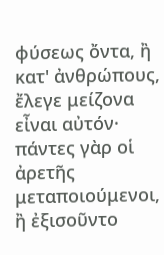φύσεως ὄντα, ἢ κατ' ἀνθρώπους, ἔλεγε μείζονα εἶναι αὐτόν· πάντες γὰρ οἱ ἀρετῆς μεταποιούμενοι, ἢ ἐξισοῦντο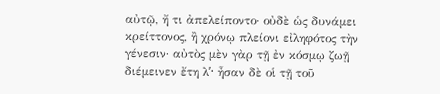αὐτῷ, ἤ τι ἀπελείποντο· οὐδὲ ὡς δυνάμει κρείττονος, ἢ χρόνῳ πλείονι εἰληφότος τὴν γένεσιν· αὐτὸς μὲν γὰρ τῇ ἐν κόσμῳ ζωῇ διέμεινεν ἔτη λʹ· ἦσαν δὲ οἱ τῇ τοῦ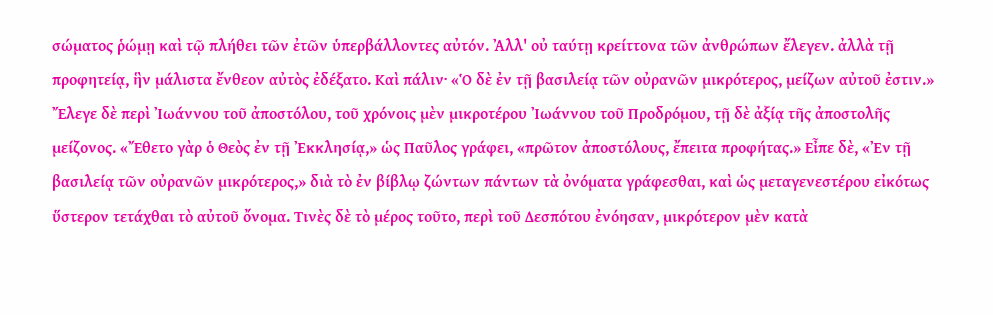σώματος ῥώμῃ καὶ τῷ πλήθει τῶν ἐτῶν ὑπερβάλλοντες αὐτόν. Ἀλλ' οὐ ταύτῃ κρείττονα τῶν ἀνθρώπων ἔλεγεν. ἀλλὰ τῇ προφητείᾳ, ἣν μάλιστα ἔνθεον αὐτὸς ἐδέξατο. Καὶ πάλιν· «Ὁ δὲ ἐν τῇ βασιλείᾳ τῶν οὐρανῶν μικρότερος, μείζων αὐτοῦ ἐστιν.» Ἔλεγε δὲ περὶ Ἰωάννου τοῦ ἀποστόλου, τοῦ χρόνοις μὲν μικροτέρου Ἰωάννου τοῦ Προδρόμου, τῇ δὲ ἀξίᾳ τῆς ἀποστολῆς μείζονος. «Ἔθετο γὰρ ὁ Θεὸς ἐν τῇ Ἐκκλησίᾳ,» ὡς Παῦλος γράφει, «πρῶτον ἀποστόλους, ἔπειτα προφήτας.» Εἶπε δὲ, «Ἐν τῇ βασιλείᾳ τῶν οὐρανῶν μικρότερος,» διὰ τὸ ἐν βίβλῳ ζώντων πάντων τὰ ὀνόματα γράφεσθαι, καὶ ὡς μεταγενεστέρου εἰκότως ὕστερον τετάχθαι τὸ αὐτοῦ ὄνομα. Τινὲς δὲ τὸ μέρος τοῦτο, περὶ τοῦ Δεσπότου ἐνόησαν, μικρότερον μὲν κατὰ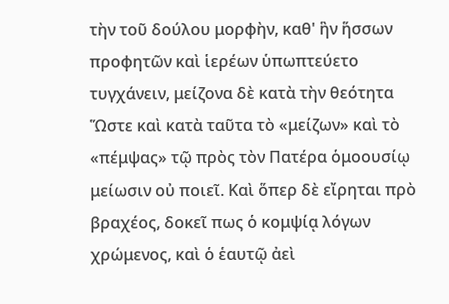τὴν τοῦ δούλου μορφὴν, καθ' ἣν ἥσσων προφητῶν καὶ ἱερέων ὑπωπτεύετο τυγχάνειν, μείζονα δὲ κατὰ τὴν θεότητα Ὥστε καὶ κατὰ ταῦτα τὸ «μείζων» καὶ τὸ «πέμψας» τῷ πρὸς τὸν Πατέρα ὁμοουσίῳ μείωσιν οὐ ποιεῖ. Καὶ ὅπερ δὲ εἴρηται πρὸ βραχέος, δοκεῖ πως ὁ κομψίᾳ λόγων χρώμενος, καὶ ὁ ἑαυτῷ ἀεὶ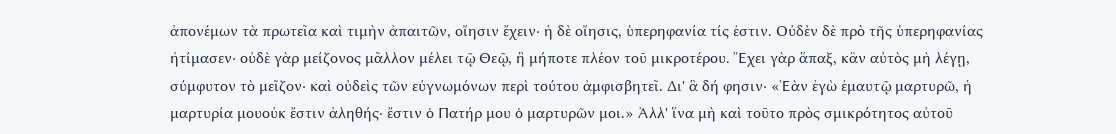ἀπονέμων τὰ πρωτεῖα καὶ τιμὴν ἀπαιτῶν, οἴησιν ἔχειν· ἡ δὲ οἴησις, ὑπερηφανία τίς ἐστιν. Οὐδὲν δὲ πρὸ τῆς ὑπερηφανίας ἠτίμασεν· οὐδὲ γὰρ μείζονος μᾶλλον μέλει τῷ Θεῷ, ἣ μήποτε πλέον τοῦ μικροτέρου. Ἔχει γὰρ ἅπαξ, κἂν αὐτὸς μὴ λέγῃ, σύμφυτον τὸ μεῖζον· καὶ οὐδεὶς τῶν εὐγνωμόνων περὶ τούτου ἀμφισβητεῖ. Δι' ἃ δή φησιν· «Ἐὰν ἐγὼ ἐμαυτῷ μαρτυρῶ, ἡ μαρτυρία μουοὐκ ἔστιν ἀληθής· ἔστιν ὁ Πατήρ μου ὁ μαρτυρῶν μοι.» Ἀλλ' ἵνα μὴ καὶ τοῦτο πρὸς σμικρότητος αὐτοῦ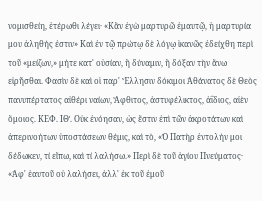νομισθείη, ἑτέρωθι λέγει· «Κἂν ἐγὼ μαρτυρῶ ἐμαυτῷ, ἡ μαρτυρία μου ἀληθής ἐστιν» Καὶ ἐν τῷ πρώτῳ δὲ λόγῳ ἱκανῶς ἐδείχθη περὶ τοῦ «μείζων,» μήτε κατ' οὐσίαν, ἢ δύναμιν, ἢ δόξαν τὴν ἄνω εἰρῆσθαι. Φασὶν δὲ καὶ οἱ παρ' Ἕλλησιν δόκιμοι Ἀθάνατος δὲ Θεὸς πανυπέρτατος αἰθέρι ναίων, Ἄφθιτος, ἀστυφέλικτος, ἀΐδιος, αἰὲν ὅμοιος. ΚΕΦ. ΙΘʹ. Οὐκ ἐνόησαν, ὡς ἔστιν ἐπὶ τῶν ἀκροτάτων καὶ ἀπερινοήτων ὑποστάσεων θέμις, καὶ τὸ, «Ὁ Πατὴρ ἐντολήν μοι δέδωκεν, τί εἴπω, καὶ τί λαλήσω.» Περὶ δὲ τοῦ ἁγίου Πνεύματος· «Ἀφ' ἑαυτοῦ οὐ λαλήσει, ἀλλ' ἐκ τοῦ ἐμοῦ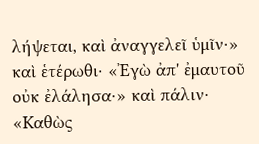λήψεται, καὶ ἀναγγελεῖ ὑμῖν·» καὶ ἑτέρωθι· «Ἐγὼ ἀπ' ἐμαυτοῦ οὐκ ἐλάλησα·» καὶ πάλιν· «Καθὼς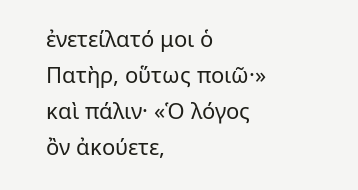ἐνετείλατό μοι ὁ Πατὴρ, οὕτως ποιῶ·» καὶ πάλιν· «Ὁ λόγος ὂν ἀκούετε,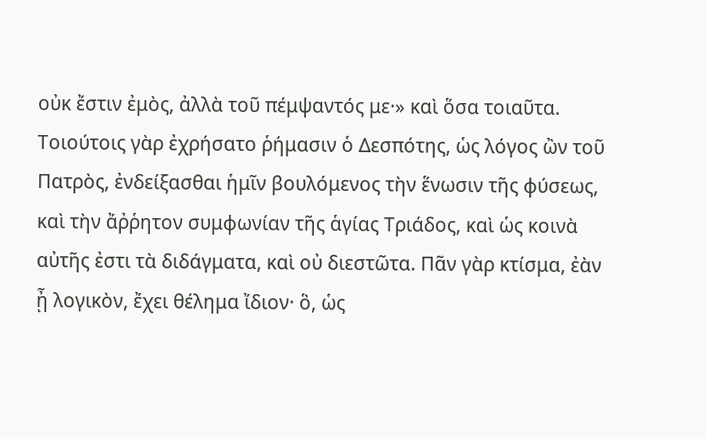οὐκ ἔστιν ἐμὸς, ἀλλὰ τοῦ πέμψαντός με·» καὶ ὅσα τοιαῦτα. Τοιούτοις γὰρ ἐχρήσατο ῥήμασιν ὁ Δεσπότης, ὡς λόγος ὢν τοῦ Πατρὸς, ἐνδείξασθαι ἡμῖν βουλόμενος τὴν ἕνωσιν τῆς φύσεως, καὶ τὴν ἄῤῥητον συμφωνίαν τῆς ἁγίας Τριάδος, καὶ ὡς κοινὰ αὐτῆς ἐστι τὰ διδάγματα, καὶ οὐ διεστῶτα. Πᾶν γὰρ κτίσμα, ἐὰν ᾖ λογικὸν, ἔχει θέλημα ἴδιον· ὃ, ὡς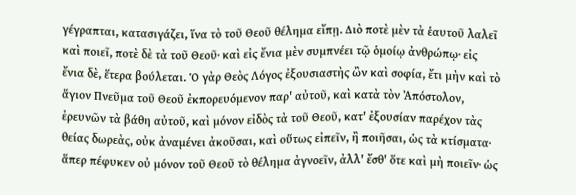γέγραπται, κατασιγάζει, ἵνα τὸ τοῦ Θεοῦ θέλημα εἴπῃ. Διὸ ποτὲ μὲν τὰ ἑαυτοῦ λαλεῖ καὶ ποιεῖ, ποτὲ δὲ τὰ τοῦ Θεοῦ· καὶ εἰς ἔνια μὲν συμπνέει τῷ ὁμοίῳ ἀνθρώπῳ· εἰς ἔνια δὲ, ἕτερα βούλεται. Ὁ γὰρ Θεὸς Λόγος ἐξουσιαστὴς ὢν καὶ σοφία, ἔτι μὴν καὶ τὸ ἅγιον Πνεῦμα τοῦ Θεοῦ ἐκπορευόμενον παρ' αὐτοῦ, καὶ κατὰ τὸν Ἀπόστολον, ἐρευνῶν τὰ βάθη αὐτοῦ, καὶ μόνον εἰδὸς τὰ τοῦ Θεοῦ, κατ' ἐξουσίαν παρέχον τὰς θείας δωρεὰς, οὐκ ἀναμένει ἀκοῦσαι, καὶ οὕτως εἰπεῖν, ἢ ποιῆσαι, ὡς τὰ κτίσματα· ἅπερ πέφυκεν οὐ μόνον τοῦ Θεοῦ τὸ θέλημα ἀγνοεῖν, ἀλλ' ἔσθ' ὅτε καὶ μὴ ποιεῖν· ὡς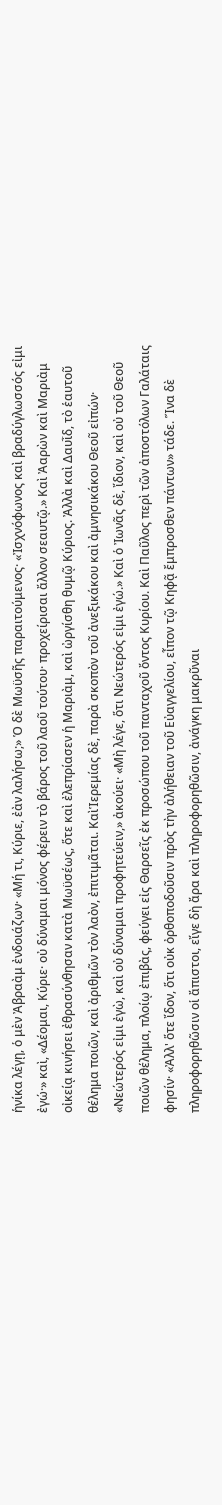ἡνίκα λέγῃ, ὁ μὲν Ἀβραὰμ ἐνδοιάζων· «Μή τι, Κύριε, ἐὰν λαλήσω;» Ὁ δὲ Μωϋσῆς παραιτούμενος· «Ἰσχνόφωνος καὶ βραδύγλωσσός εἰμι ἐγώ·» καὶ, «Δέομαι, Κύριε· οὐ δύναμαι μόνος φέρειν τὸ βάρος τοῦ λαοῦ τούτου· προχείρισαι ἄλλον σεαυτῷ.» Καὶ Ἀαρὼν καὶ Μαριὰμ οἰκείᾳ κινήσει ἐθρασύνθησαν κατὰ Μωϋσέως, ὅτε καὶ ἐλεπρίασεν ἡ Μαριὰμ, καὶ ὠργίσθη θυμῷ Κύριος. Ἀλλὰ καὶ Δαυῒδ, τὸ ἑαυτοῦ θέλημα ποιῶν, καὶ ἀριθμῶν τὸν λαὸν, ἐπιτιμᾶται. ΚαὶἹερεμίας δὲ, παρὰ σκοπὸν τοῦ ἀνεξικάκου καὶ ἀμνησικάκου Θεοῦ εἰπών· «Νεώτερός εἰμι ἐγὼ, καὶ οὐ δύναμαι προφητεύειν,» ἀκούει· «Μὴ λέγε, ὅτι Νεώτερός εἰμι ἐγώ.» Καὶ ὁ Ἰωνᾶς δὲ, ἴδιον, καὶ οὐ τοῦ Θεοῦ ποιῶν θέλημα, πλοίῳ ἐπιβὰς, φεύγει εἰς Θαρσεῖς ἐκ προσώπου τοῦ πανταχοῦ ὄντος Κυρίου. Καὶ Παῦλος περὶ τῶν ἀποστόλων Γαλάταις φησίν· «Ἀλλ' ὅτε ἴδον, ὅτι οὐκ ὀρθοποδοῦσιν πρὸς τὴν ἀλήθειαν τοῦ Εὐαγγελίου, εἶπον τῷ Κηφᾷ ἔμπροσθεν πάντων» τάδε. Ἵνα δὲ πληροφορηθῶσιν οἱ ἄπιστοι, εἴγε δὴ ἄρα καὶ πληροφορηθῶσιν, ἀνάγκη μακρῦναι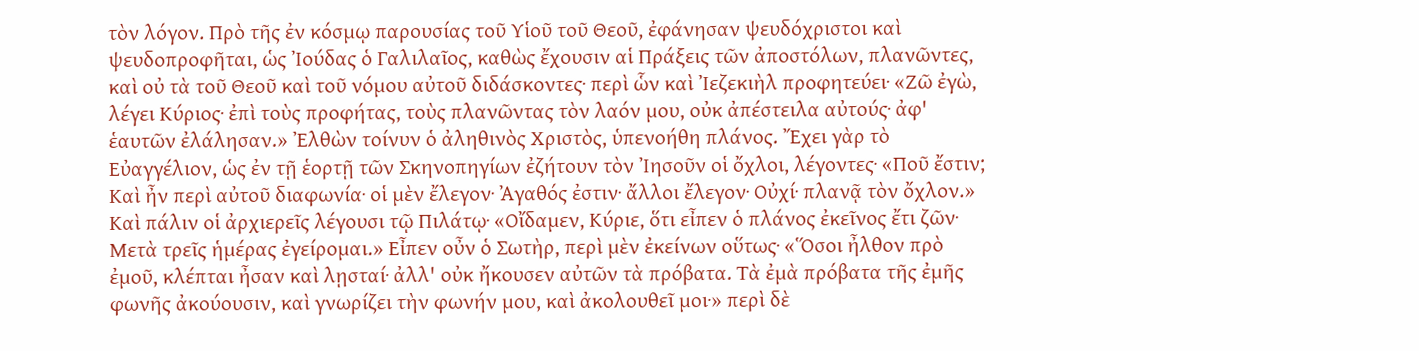τὸν λόγον. Πρὸ τῆς ἐν κόσμῳ παρουσίας τοῦ Υἱοῦ τοῦ Θεοῦ, ἐφάνησαν ψευδόχριστοι καὶ ψευδοπροφῆται, ὡς Ἰούδας ὁ Γαλιλαῖος, καθὼς ἔχουσιν αἱ Πράξεις τῶν ἀποστόλων, πλανῶντες, καὶ οὐ τὰ τοῦ Θεοῦ καὶ τοῦ νόμου αὐτοῦ διδάσκοντες· περὶ ὧν καὶ Ἰεζεκιὴλ προφητεύει· «Ζῶ ἐγὼ, λέγει Κύριος· ἐπὶ τοὺς προφήτας, τοὺς πλανῶντας τὸν λαόν μου, οὐκ ἀπέστειλα αὐτούς· ἀφ' ἑαυτῶν ἐλάλησαν.» Ἐλθὼν τοίνυν ὁ ἀληθινὸς Χριστὸς, ὑπενοήθη πλάνος. Ἔχει γὰρ τὸ Εὐαγγέλιον, ὡς ἐν τῇ ἑορτῇ τῶν Σκηνοπηγίων ἐζήτουν τὸν Ἰησοῦν οἱ ὄχλοι, λέγοντες· «Ποῦ ἔστιν; Καὶ ἦν περὶ αὐτοῦ διαφωνία· οἱ μὲν ἔλεγον· Ἀγαθός ἐστιν· ἄλλοι ἔλεγον· Οὐχί· πλανᾷ τὸν ὄχλον.» Καὶ πάλιν οἱ ἀρχιερεῖς λέγουσι τῷ Πιλάτῳ· «Οἴδαμεν, Κύριε, ὅτι εἶπεν ὁ πλάνος ἐκεῖνος ἔτι ζῶν· Μετὰ τρεῖς ἡμέρας ἐγείρομαι.» Εἶπεν οὖν ὁ Σωτὴρ, περὶ μὲν ἐκείνων οὕτως· «Ὅσοι ἦλθον πρὸ ἐμοῦ, κλέπται ἦσαν καὶ λῃσταί· ἀλλ' οὐκ ἤκουσεν αὐτῶν τὰ πρόβατα. Τὰ ἐμὰ πρόβατα τῆς ἐμῆς φωνῆς ἀκούουσιν, καὶ γνωρίζει τὴν φωνήν μου, καὶ ἀκολουθεῖ μοι·» περὶ δὲ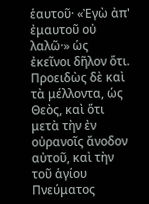ἑαυτοῦ· «Ἐγὼ ἀπ' ἐμαυτοῦ οὐ λαλῶ·» ὡς ἐκεῖνοι δῆλον ὅτι. Προειδὼς δὲ καὶ τὰ μέλλοντα, ὡς Θεὸς, καὶ ὅτι μετὰ τὴν ἐν οὐρανοῖς ἄνοδον αὐτοῦ, καὶ τὴν τοῦ ἁγίου Πνεύματος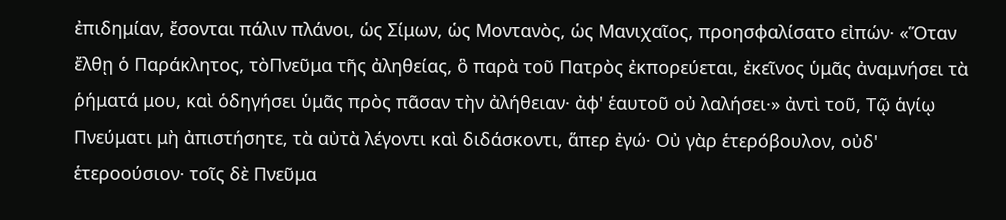ἐπιδημίαν, ἔσονται πάλιν πλάνοι, ὡς Σίμων, ὡς Μοντανὸς, ὡς Μανιχαῖος, προησφαλίσατο εἰπών· «Ὅταν ἔλθῃ ὁ Παράκλητος, τὸΠνεῦμα τῆς ἀληθείας, ὃ παρὰ τοῦ Πατρὸς ἐκπορεύεται, ἐκεῖνος ὑμᾶς ἀναμνήσει τὰ ῥήματά μου, καὶ ὁδηγήσει ὑμᾶς πρὸς πᾶσαν τὴν ἀλήθειαν· ἀφ' ἑαυτοῦ οὐ λαλήσει·» ἀντὶ τοῦ, Τῷ ἁγίῳ Πνεύματι μὴ ἀπιστήσητε, τὰ αὐτὰ λέγοντι καὶ διδάσκοντι, ἅπερ ἐγώ· Οὐ γὰρ ἑτερόβουλον, οὐδ' ἑτεροούσιον· τοῖς δὲ Πνεῦμα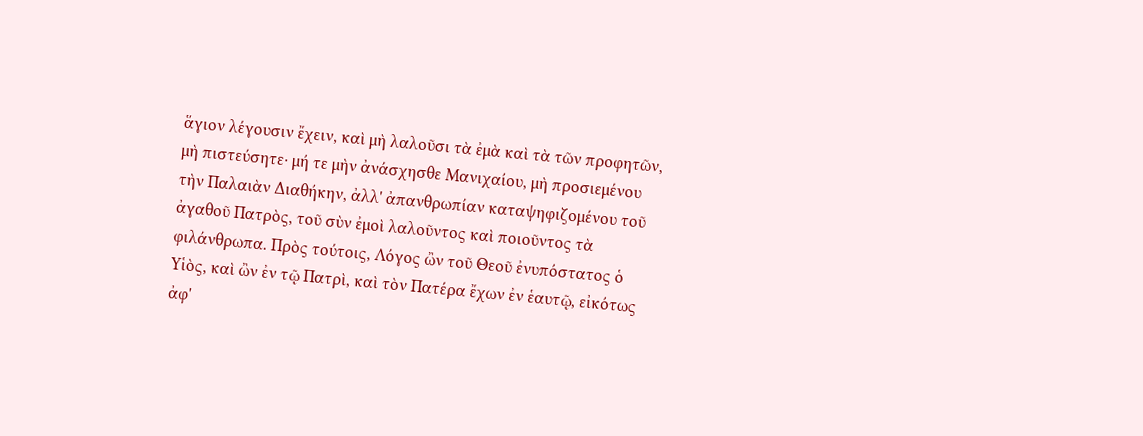ἅγιον λέγουσιν ἔχειν, καὶ μὴ λαλοῦσι τὰ ἐμὰ καὶ τὰ τῶν προφητῶν, μὴ πιστεύσητε· μή τε μὴν ἀνάσχησθε Μανιχαίου, μὴ προσιεμένου τὴν Παλαιὰν Διαθήκην, ἀλλ' ἀπανθρωπίαν καταψηφιζομένου τοῦ ἀγαθοῦ Πατρὸς, τοῦ σὺν ἐμοὶ λαλοῦντος καὶ ποιοῦντος τὰ φιλάνθρωπα. Πρὸς τούτοις, Λόγος ὢν τοῦ Θεοῦ ἐνυπόστατος ὁ Υἱὸς, καὶ ὢν ἐν τῷ Πατρὶ, καὶ τὸν Πατέρα ἔχων ἐν ἑαυτῷ, εἰκότως ἀφ'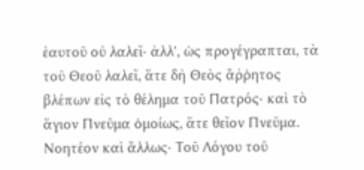ἑαυτοῦ οὐ λαλεῖ· ἀλλ', ὡς προγέγραπται, τὰ τοῦ Θεοῦ λαλεῖ, ἅτε δὴ Θεὸς ἄῤῥητος βλέπων εἰς τὸ θέλημα τοῦ Πατρός· καὶ τὸ ἅγιον Πνεῦμα ὁμοίως, ἅτε θεῖον Πνεῦμα. Νοητέον καὶ ἄλλως· Τοῦ Λόγου τοῦ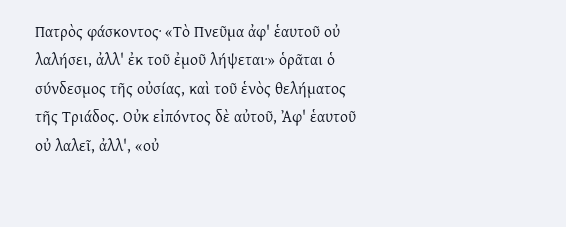Πατρὸς φάσκοντος· «Τὸ Πνεῦμα ἀφ' ἑαυτοῦ οὐ λαλήσει, ἀλλ' ἐκ τοῦ ἐμοῦ λήψεται·» ὁρᾶται ὁ σύνδεσμος τῆς οὐσίας, καὶ τοῦ ἑνὸς θελήματος τῆς Τριάδος. Οὐκ εἰπόντος δὲ αὐτοῦ, Ἀφ' ἑαυτοῦ οὐ λαλεῖ, ἀλλ', «οὐ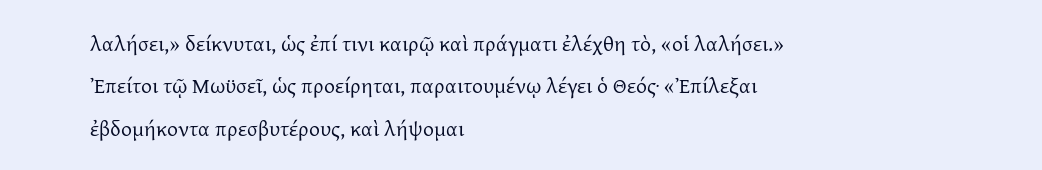λαλήσει,» δείκνυται, ὡς ἐπί τινι καιρῷ καὶ πράγματι ἐλέχθη τὸ, «οἱ λαλήσει.» Ἐπείτοι τῷ Μωϋσεῖ, ὡς προείρηται, παραιτουμένῳ λέγει ὁ Θεός· «Ἐπίλεξαι ἐβδομήκοντα πρεσβυτέρους, καὶ λήψομαι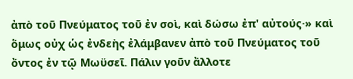ἀπὸ τοῦ Πνεύματος τοῦ ἐν σοὶ, καὶ δώσω ἐπ' αὐτούς·» καὶ ὅμως οὐχ ὡς ἐνδεὴς ἐλάμβανεν ἀπὸ τοῦ Πνεύματος τοῦ ὄντος ἐν τῷ Μωϋσεῖ. Πάλιν γοῦν ἄλλοτε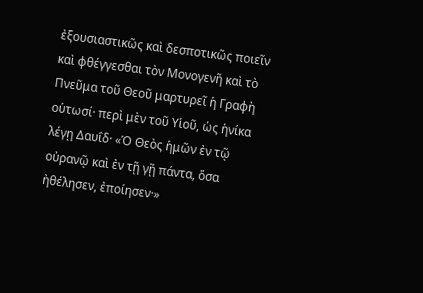ἐξουσιαστικῶς καὶ δεσποτικῶς ποιεῖν καὶ φθέγγεσθαι τὸν Μονογενῆ καὶ τὸ Πνεῦμα τοῦ Θεοῦ μαρτυρεῖ ἡ Γραφὴ οὑτωσί· περὶ μὲν τοῦ Υἱοῦ, ὡς ἡνίκα λέγῃ Δαυΐδ· «Ὁ Θεὸς ἡμῶν ἐν τῷ οὐρανῷ καὶ ἐν τῇ γῇ πάντα, ὅσα ἠθέλησεν, ἐποίησεν·»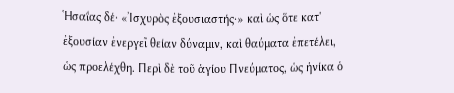Ἡσαΐας δέ· «Ἰσχυρὸς ἐξουσιαστής·» καὶ ὡς ὅτε κατ' ἐξουσίαν ἐνεργεῖ θείαν δύναμιν, καὶ θαύματα ἐπετέλει, ὡς προελέχθη. Περὶ δὲ τοῦ ἁγίου Πνεύματος, ὡς ἡνίκα ὁ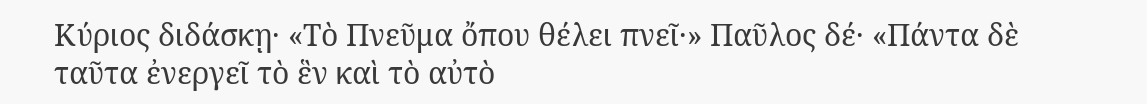Κύριος διδάσκῃ· «Τὸ Πνεῦμα ὄπου θέλει πνεῖ·» Παῦλος δέ· «Πάντα δὲ ταῦτα ἐνεργεῖ τὸ ἓν καὶ τὸ αὐτὸ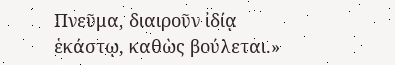Πνεῦμα, διαιροῦν ἰδίᾳ ἑκάστῳ, καθὼς βούλεται.»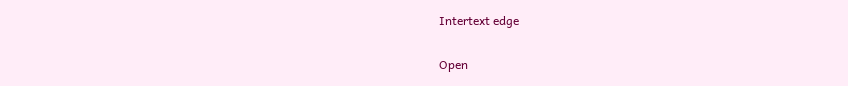Intertext edge

Open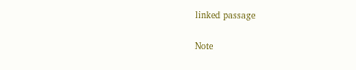linked passage

Note